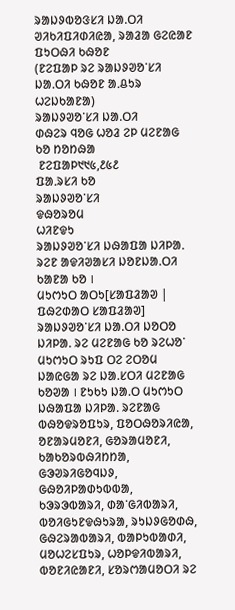ᱨᱟᱡᱽᱵᱚᱝᱥᱤ ᱡᱟ.ᱛᱤ
ᱣᱤᱠᱤᱯᱤᱰᱤᱭᱟ, ᱨᱟᱲᱟ ᱜᱮᱭᱟᱱ ᱯᱩᱛᱷᱤ ᱠᱷᱚᱱ
(ᱱᱮᱯᱟᱞ ᱨᱮ ᱨᱟᱡᱽᱣᱚᱸᱥᱤ ᱡᱟ.ᱛᱤ ᱠᱷᱚᱱ ᱟᱹᱪᱩᱨ ᱦᱮᱡᱠᱟᱱᱟ)
ᱨᱟᱡᱽᱣᱚᱸᱥᱤ ᱡᱟ.ᱛᱤ
ᱰᱷᱮᱨ ᱧᱚᱜ ᱦᱚᱲ ᱮᱞ ᱢᱮᱱᱟᱜ ᱠᱚ ᱴᱚᱴᱷᱟ
 ᱱᱮᱯᱟᱞ᱑᱑᱕,᱒᱕᱒
ᱯᱟᱹᱨᱥᱤ ᱠᱚ
ᱨᱟᱡᱽᱣᱚᱸᱥᱤ
ᱫᱷᱚᱨᱚᱢ
ᱦᱤᱱᱫᱩ
ᱨᱟᱡᱽᱣᱚᱸᱥᱤ ᱡᱷᱟᱯᱟ ᱡᱤᱞᱟᱹ ᱨᱮᱱ ᱟᱫᱤᱣᱟᱥᱤ ᱡᱚᱱᱡᱟ.ᱛᱤ ᱠᱟᱱᱟ ᱠᱚ ।
ᱢᱩᱬᱩᱛ ᱟᱛᱩ[ᱥᱟᱯᱲᱟᱣ | ᱯᱷᱮᱰᱟᱛ ᱥᱟᱯᱲᱟᱣ]
ᱨᱟᱡᱽᱣᱚᱸᱥᱤ ᱡᱟ.ᱛᱤ ᱡᱚᱛᱚ ᱡᱤᱞᱟ. ᱨᱮ ᱢᱮᱱᱟᱜ ᱠᱚ ᱨᱮᱦᱚᱸ ᱢᱩᱬᱩᱛ ᱨᱩᱯ ᱛᱮ ᱮᱛᱚᱢ ᱡᱟᱭᱜᱟ ᱨᱮ ᱡᱟ.ᱥᱛᱤ ᱢᱮᱱᱟᱜ ᱠᱚᱣᱟ । ᱱᱩᱠᱩ ᱡᱟ.ᱛ ᱢᱩᱬᱩᱛ ᱡᱷᱟᱯᱟ ᱡᱤᱞᱟ. ᱨᱮᱱᱟᱜ ᱵᱷᱚᱫᱨᱚᱯᱩᱨ, ᱯᱚᱛᱷᱚᱨᱤᱭᱟ, ᱚᱱᱟᱨᱢᱚᱱᱤ, ᱜᱚᱨᱟᱢᱚᱱᱤ, ᱠᱟᱠᱚᱨᱵᱷᱤᱴᱴᱟ, ᱜᱳᱣᱨᱤᱜᱚᱧᱡᱽ, ᱜᱷᱚᱤᱞᱟᱰᱩᱵᱵᱟ, ᱠᱳᱨᱳᱵᱟᱨᱤ, ᱰᱟᱸᱜᱤᱵᱟᱨᱤ, ᱵᱚᱤᱜᱩᱱᱫᱷᱩᱨᱟ, ᱨᱩᱡᱽᱜᱚᱰᱷ, ᱜᱷᱮᱨᱟᱵᱟᱨᱤ, ᱵᱟᱞᱩᱵᱟᱰᱤ, ᱢᱚᱦᱮᱥᱯᱩᱨ, ᱦᱚᱞᱫᱤᱵᱟᱨᱤ, ᱵᱚᱱᱤᱭᱟᱱᱤ, ᱥᱚᱨᱬᱟᱢᱚᱛᱤ ᱨᱮ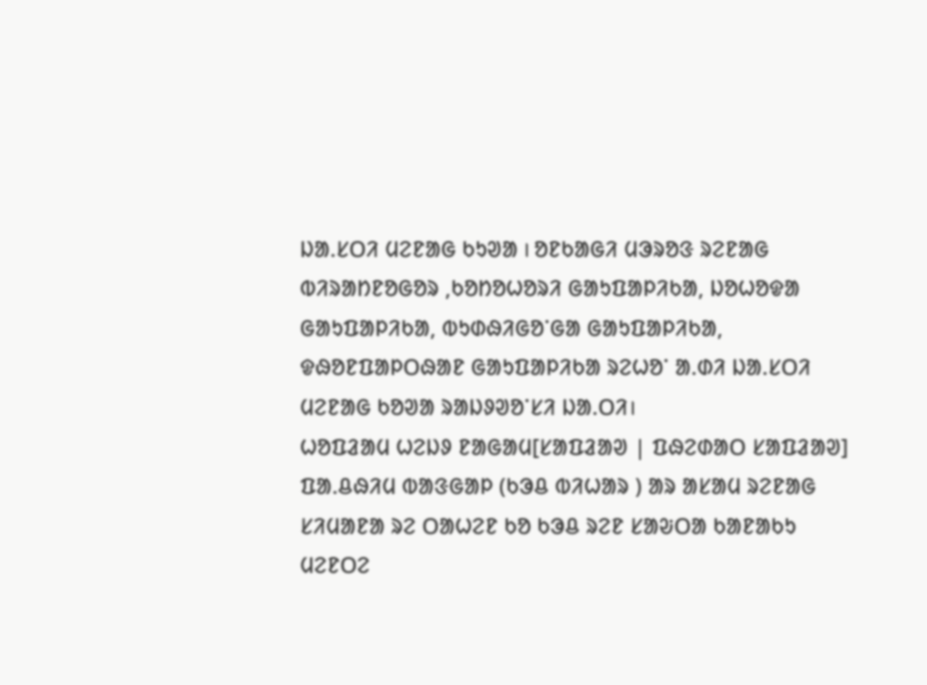ᱡᱟ.ᱥᱛᱤ ᱢᱮᱱᱟᱜ ᱠᱩᱣᱟ । ᱚᱱᱠᱟᱜᱤ ᱢᱳᱨᱚᱝ ᱨᱮᱱᱟᱜ ᱵᱤᱨᱟᱴᱱᱚᱜᱚᱨ ,ᱠᱚᱴᱚᱦᱚᱨᱤ ᱜᱟᱩᱯᱟᱞᱤᱠᱟ, ᱡᱚᱦᱚᱫᱟ ᱜᱟᱩᱯᱟᱞᱤᱠᱟ, ᱵᱩᱰᱷᱤᱜᱚᱸᱜᱟ ᱜᱟᱩᱯᱟᱞᱤᱠᱟ, ᱫᱷᱚᱱᱯᱟᱞᱛᱷᱟᱱ ᱜᱟᱩᱯᱟᱞᱤᱠᱟ ᱨᱮᱦᱚᱸ ᱟ.ᱰᱤ ᱡᱟ.ᱥᱛᱤ ᱢᱮᱱᱟᱜ ᱠᱚᱣᱟ ᱨᱟᱡᱽᱣᱚᱸᱥᱤ ᱡᱟ.ᱛᱤ।
ᱦᱚᱯᱲᱟᱢ ᱦᱮᱡᱽ ᱱᱟᱜᱟᱢ[ᱥᱟᱯᱲᱟᱣ | ᱯᱷᱮᱰᱟᱛ ᱥᱟᱯᱲᱟᱣ]
ᱯᱟ.ᱪᱷᱤᱢ ᱵᱟᱝᱜᱟᱞ (ᱠᱳᱪ ᱵᱤᱦᱟᱨ ) ᱟᱨ ᱟᱥᱟᱢ ᱨᱮᱱᱟᱜ ᱥᱤᱢᱟᱱᱟ ᱨᱮ ᱛᱟᱦᱮᱱ ᱠᱚ ᱠᱳᱪ ᱨᱮᱱ ᱥᱟᱶᱛᱟ ᱠᱟᱱᱟᱠᱩ ᱢᱮᱱᱛᱮ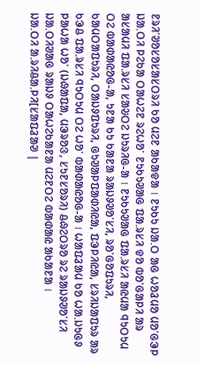ᱱᱨᱤᱸᱣᱚᱥᱚᱥᱟᱥᱛᱨᱤ ᱠᱚ ᱢᱮᱱ ᱟᱠᱟᱫᱟ । ᱱᱩᱠᱩ ᱡᱟ.ᱛ ᱟᱜ ᱦᱚᱲᱢᱚ ᱢᱚᱸᱜᱳᱞ ᱡᱟ.ᱛᱤ ᱞᱮᱠᱟ ᱛᱟᱦᱮᱱ ᱨᱮᱦᱚᱸ ᱱᱩᱠᱩᱣᱟᱜ ᱯᱟ.ᱨᱥᱤ ᱫᱚ ᱵᱚᱸᱜᱟᱞᱤ ᱟᱨ ᱟᱥᱟᱢᱤ ᱯᱟ.ᱨᱥᱤ ᱥᱟᱶᱛᱮ ᱡᱩᱨᱤᱜ-ᱟ । ᱱᱩᱠᱩᱣᱟᱜ ᱯᱟ.ᱨᱥᱤ ᱟᱭᱢᱟ ᱧᱩᱛᱩᱢ ᱛᱮ ᱵᱟᱰᱟᱭᱚᱜ-ᱟ, ᱩᱱᱟ ᱠᱩ ᱠᱟᱱᱟ ᱨᱟᱡᱽᱣᱚᱸᱥᱤ, ᱨᱚᱸᱜᱚᱯᱩᱨᱤ, ᱠᱟᱢᱛᱟᱯᱩᱨᱤ, ᱛᱟᱡᱽᱯᱩᱨᱤ, ᱜᱩᱣᱟᱞᱯᱟᱰᱤᱭᱟ, ᱯᱳᱞᱤᱭᱟ, ᱥᱨᱤᱡᱟᱯᱩᱨ ᱟᱨ ᱠᱳᱪ ᱯᱟ.ᱨᱥᱤ ᱧᱩᱛᱩᱢ ᱛᱮ ᱦᱚᱸ ᱵᱟᱰᱟᱭᱚᱜ-ᱟ । ᱦᱟᱯᱲᱟᱢ ᱠᱚ ᱦᱟ.ᱡᱩᱜᱽ ᱞᱟᱦᱟ ᱦᱚᱸ (ᱡᱷᱟᱯᱟ, ᱢᱳᱨᱚᱝ, ᱥᱩᱱᱥᱚᱨᱤ) ᱪᱷᱮᱛᱨᱚ ᱨᱮ ᱨᱟᱡᱽᱣᱚᱸᱥᱤ ᱡᱟ.ᱛᱤᱣᱟᱜ ᱨᱟᱡᱽ ᱛᱟᱦᱮᱠᱟᱱᱟ ᱢᱮᱱᱛᱮ ᱵᱟᱰᱟᱭ ᱟᱠᱟᱱᱟ ।
ᱡᱟ.ᱛᱤ ᱟ.ᱨᱤᱪᱟ.ᱞᱤ[ᱥᱟᱯᱲᱟᱣ |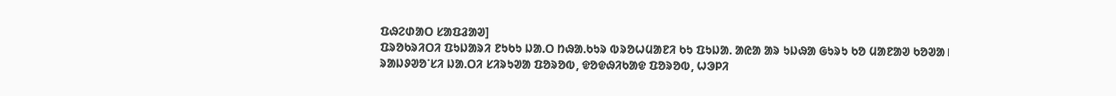ᱯᱷᱮᱰᱟᱛ ᱥᱟᱯᱲᱟᱣ]
ᱯᱨᱚᱠᱨᱤᱛᱤ ᱯᱩᱡᱟᱨᱤ ᱱᱩᱠᱩ ᱡᱟ.ᱛ ᱴᱷᱟ.ᱠᱩᱨ ᱵᱨᱚᱦᱢᱟᱱᱤ ᱠᱩ ᱯᱩᱡᱟ. ᱟᱭᱟ ᱟᱨ ᱩᱡᱷᱟ ᱜᱩᱨᱩ ᱠᱚ ᱢᱟᱱᱟᱣ ᱠᱚᱣᱟ। ᱨᱟᱡᱽᱣᱚᱸᱥᱤ ᱡᱟ.ᱛᱤ ᱥᱤᱨᱩᱣᱟ ᱯᱚᱨᱚᱵ, ᱫᱚᱫᱷᱤᱠᱟᱫ ᱯᱚᱨᱚᱵ, ᱦᱳᱞᱤ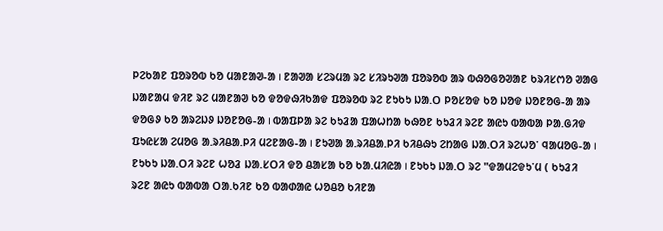ᱞᱮᱠᱟᱱ ᱯᱚᱨᱚᱵ ᱠᱚ ᱢᱟᱱᱟᱣ-ᱟ । ᱱᱟᱣᱟ ᱥᱮᱨᱢᱟ ᱨᱮ ᱥᱤᱨᱩᱣᱟ ᱯᱚᱨᱚᱵ ᱟᱨ ᱵᱷᱚᱜᱚᱣᱟᱱ ᱠᱨᱤᱥᱬᱚ ᱣᱟᱜ ᱡᱟᱱᱟᱢ ᱫᱤᱱ ᱨᱮ ᱢᱟᱱᱟᱣ ᱠᱚ ᱫᱚᱫᱷᱤᱠᱟᱫ ᱯᱚᱨᱚᱵ ᱨᱮ ᱱᱩᱠᱩ ᱡᱟ.ᱛ ᱞᱚᱥᱚᱫ ᱠᱚ ᱡᱚᱫ ᱡᱚᱱᱚᱜ-ᱟ ᱟᱨ ᱫᱚᱜᱽ ᱠᱚ ᱟᱨᱮᱡᱽ ᱡᱚᱱᱚᱜ-ᱟ । ᱵᱟᱯᱞᱟ ᱨᱮ ᱠᱩᱲᱟ ᱯᱟᱦᱴᱟ ᱠᱷᱚᱱ ᱠᱩᱲᱤ ᱨᱮᱱ ᱟᱭᱩ ᱵᱟᱵᱟ ᱞᱟ.ᱜᱤᱫ ᱯᱩᱭᱥᱟ ᱮᱢᱚᱜ ᱟ.ᱨᱤᱪᱟ.ᱞᱤ ᱢᱮᱱᱟᱜ-ᱟ । ᱱᱩᱣᱟ ᱟ.ᱨᱤᱪᱟ.ᱞᱤ ᱠᱤᱪᱷᱩ ᱮᱴᱟᱜ ᱡᱟ.ᱛᱤ ᱨᱮᱦᱚᱸ ᱧᱟᱢᱚᱜ-ᱟ ।
ᱱᱩᱠᱩ ᱡᱟ.ᱛᱤ ᱨᱮᱱ ᱦᱚᱲ ᱡᱟ.ᱥᱛᱤ ᱫᱚ ᱪᱟᱥᱟ ᱠᱚ ᱠᱟ.ᱢᱤᱭᱟ । ᱱᱩᱠᱩ ᱡᱟ.ᱛ ᱨᱮ "ᱫᱟᱢᱮᱫᱩᱸᱢ ( ᱠᱩᱲᱤ ᱨᱮᱱ ᱟᱭᱩ ᱵᱟᱵᱟ ᱛᱟ.ᱠᱤᱱ ᱠᱚ ᱵᱟᱰᱟᱭ ᱦᱚᱪᱚ ᱠᱤᱱᱟ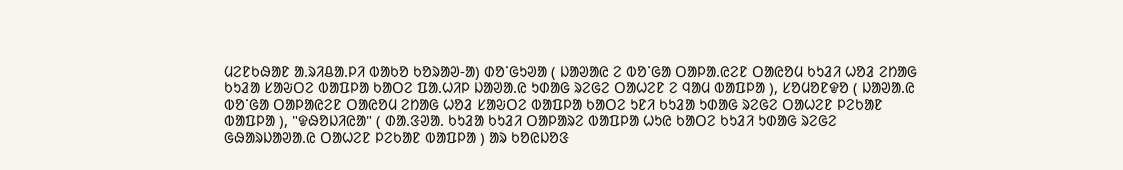ᱢᱮᱱᱠᱷᱟᱱ ᱟ.ᱨᱤᱪᱟ.ᱞᱤ ᱵᱟᱠᱚ ᱠᱚᱨᱟᱣ-ᱟ) ᱰᱚᱸᱜᱩᱣᱟ ( ᱡᱟᱣᱟᱭ ᱮ ᱵᱚᱸᱜᱟ ᱛᱟᱞᱟ.ᱭᱮᱱ ᱛᱟᱭᱚᱢ ᱠᱩᱲᱤ ᱦᱚᱲ ᱮᱴᱟᱜ ᱠᱩᱲᱟ ᱥᱟᱶᱛᱮ ᱵᱟᱯᱞᱟ ᱠᱟᱛᱮ ᱯᱟ.ᱦᱤᱞ ᱡᱟᱣᱟ.ᱭ ᱩᱰᱟᱜ ᱨᱮᱜᱮ ᱛᱟᱦᱮᱱ ᱮ ᱧᱟᱢ ᱵᱟᱯᱞᱟ ), ᱥᱚᱢᱚᱱᱫᱚ ( ᱡᱟᱣᱟ.ᱭ ᱵᱚᱸᱜᱟ ᱛᱟᱞᱟᱭᱮᱱ ᱛᱟᱭᱚᱢ ᱮᱴᱟᱜ ᱦᱚᱲ ᱥᱟᱶᱛᱮ ᱵᱟᱯᱞᱟ ᱠᱟᱛᱮ ᱩᱱᱤ ᱠᱩᱲᱟ ᱩᱰᱟᱜ ᱨᱮᱜᱮ ᱛᱟᱦᱮᱱ ᱞᱮᱠᱟᱱ ᱵᱟᱯᱞᱟ ), "ᱫᱷᱚᱡᱤᱭᱟ" ( ᱰᱟ.ᱝᱣᱟ. ᱠᱩᱲᱟ ᱠᱩᱲᱤ ᱛᱟᱞᱟᱨᱮ ᱵᱟᱯᱞᱟ ᱦᱩᱭ ᱠᱟᱛᱮ ᱠᱩᱲᱤ ᱩᱰᱟᱜ ᱨᱮᱜᱮ ᱜᱷᱟᱨᱡᱟᱣᱟ.ᱭ ᱛᱟᱦᱮᱱ ᱞᱮᱠᱟᱱ ᱵᱟᱯᱞᱟ ) ᱟᱨ ᱠᱚᱭᱡᱚᱝ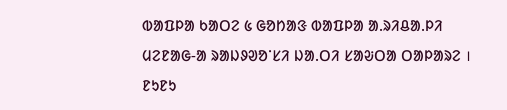ᱵᱟᱯᱞᱟ ᱠᱟᱛᱮ ᱕ ᱜᱚᱴᱟᱝ ᱵᱟᱯᱞᱟ ᱟ.ᱨᱤᱪᱟ.ᱞᱤ ᱢᱮᱱᱟᱜ-ᱟ ᱨᱟᱡᱽᱣᱚᱸᱥᱤ ᱡᱟ.ᱛᱤ ᱥᱟᱶᱛᱟ ᱛᱟᱞᱟᱨᱮ । ᱱᱩᱱᱩ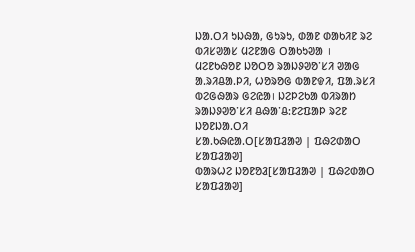ᱡᱟ.ᱛᱤ ᱩᱡᱷᱟ, ᱜᱩᱨᱩ, ᱰᱟᱱ ᱰᱟᱠᱤᱱ ᱨᱮ ᱵᱤᱥᱣᱟᱥ ᱢᱮᱱᱟᱜ ᱛᱟᱠᱩᱣᱟ । ᱢᱮᱱᱠᱷᱚᱱ ᱡᱚᱛᱚ ᱨᱟᱡᱽᱣᱚᱸᱥᱤ ᱣᱟᱜ ᱟ.ᱨᱤᱪᱟ.ᱞᱤ, ᱦᱚᱨᱚᱜ ᱵᱟᱱᱫᱤ, ᱯᱟ.ᱨᱥᱤ ᱵᱮᱜᱷᱟᱨ ᱜᱮᱭᱟ। ᱡᱮᱞᱮᱠᱟ ᱵᱤᱨᱟᱴ ᱨᱟᱡᱽᱣᱚᱸᱥᱤ ᱪᱷᱟᱸᱪ:ᱱᱮᱯᱟᱞ ᱨᱮᱱ ᱡᱚᱱᱡᱟ.ᱛᱤ
ᱥᱟ.ᱠᱷᱭᱟ.ᱛ[ᱥᱟᱯᱲᱟᱣ | ᱯᱷᱮᱰᱟᱛ ᱥᱟᱯᱲᱟᱣ]
ᱵᱟᱨᱦᱮ ᱡᱚᱱᱚᱲ[ᱥᱟᱯᱲᱟᱣ | ᱯᱷᱮᱰᱟᱛ ᱥᱟᱯᱲᱟᱣ]